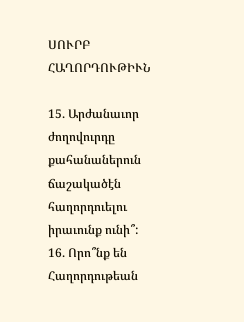ՍՈՒՐԲ ՀԱՂՈՐԴՈՒԹԻՒՆ

15. Արժանաւոր ժողովուրդը քահանաներուն ճաշակածէն հաղորդուելու իրաւունք ունի՞: 16. Որո՞նք են Հաղորդութեան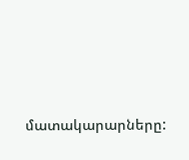մատակարարները: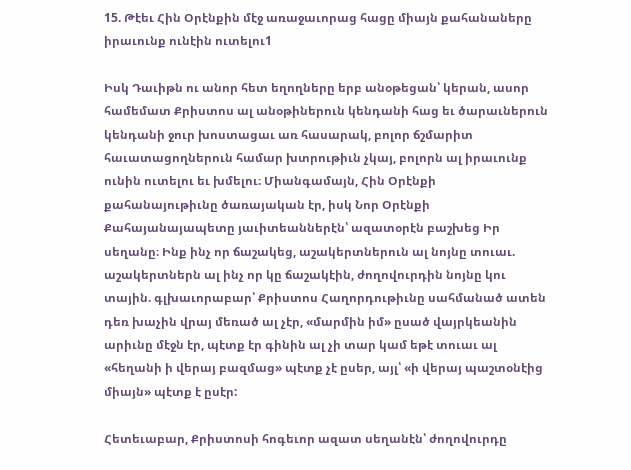15. Թէեւ Հին Օրէնքին մէջ առաջաւորաց հացը միայն քահանաները իրաւունք ունէին ուտելու1

Իսկ Դաւիթն ու անոր հետ եղողները երբ անօթեցան՝ կերան, ասոր համեմատ Քրիստոս ալ անօթիներուն կենդանի հաց եւ ծարաւներուն կենդանի ջուր խոստացաւ առ հասարակ, բոլոր ճշմարիտ հաւատացողներուն համար խտրութիւն չկայ, բոլորն ալ իրաւունք ունին ուտելու եւ խմելու։ Միանգամայն, Հին Օրէնքի քահանայութիւնը ծառայական էր, իսկ Նոր Օրէնքի Քահայանայապետը յաւիտեաններէն՝ ազատօրէն բաշխեց Իր սեղանը։ Ինք ինչ որ ճաշակեց, աշակերտներուն ալ նոյնը տուաւ. աշակերտներն ալ ինչ որ կը ճաշակէին, ժողովուրդին նոյնը կու տային. գլխաւորաբար՝ Քրիստոս Հաղորդութիւնը սահմանած ատեն դեռ խաչին վրայ մեռած ալ չէր, «մարմին իմ» ըսած վայրկեանին արիւնը մէջն էր, պէտք էր գինին ալ չի տար կամ եթէ տուաւ ալ «հեղանի ի վերայ բազմաց» պէտք չէ ըսեր, այլ՝ «ի վերայ պաշտօնէից միայն» պէտք է ըսէր:

Հետեւաբար, Քրիստոսի հոգեւոր ազատ սեղանէն՝ ժողովուրդը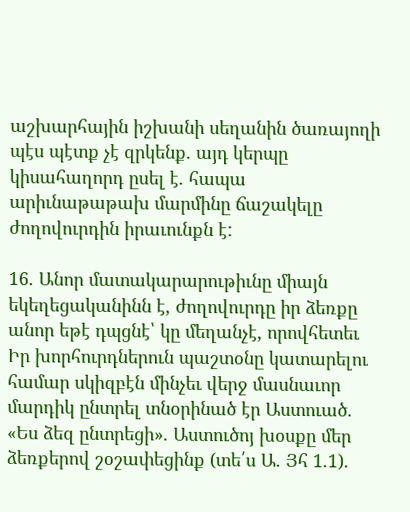աշխարհային իշխանի սեղանին ծառայողի պէս պէտք չէ զրկենք. այդ կերպը կիսահաղորդ ըսել է. հապա արիւնաթաթախ մարմինը ճաշակելը ժողովուրդին իրաւունքն է:

16. Անոր մատակարարութիւնը միայն եկեղեցականինն է, ժողովուրդը իր ձեռքը անոր եթէ դպցնէ՝ կը մեղանչէ, որովհետեւ Իր խորհուրդներուն պաշտօնը կատարելու համար սկիզբէն մինչեւ վերջ մասնաւոր մարդիկ ընտրել տնօրինած էր Աստուած. «Ես ձեզ ընտրեցի». Աստուծոյ խօսքը մեր ձեռքերով շօշափեցինք (տե՛ս Ա. Յհ 1.1).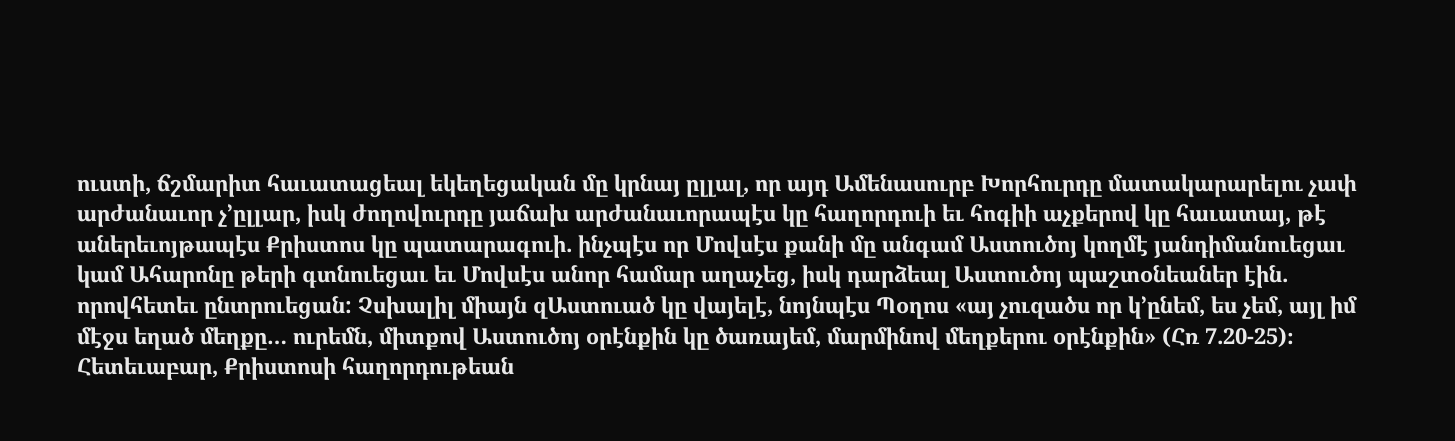ուստի, ճշմարիտ հաւատացեալ եկեղեցական մը կրնայ ըլլալ, որ այդ Ամենասուրբ Խորհուրդը մատակարարելու չափ արժանաւոր չ՚ըլլար, իսկ ժողովուրդը յաճախ արժանաւորապէս կը հաղորդուի եւ հոգիի աչքերով կը հաւատայ, թէ աներեւոյթապէս Քրիստոս կը պատարագուի. ինչպէս որ Մովսէս քանի մը անգամ Աստուծոյ կողմէ յանդիմանուեցաւ կամ Ահարոնը թերի գտնուեցաւ եւ Մովսէս անոր համար աղաչեց, իսկ դարձեալ Աստուծոյ պաշտօնեաներ էին. որովհետեւ ընտրուեցան: Չսխալիլ միայն զԱստուած կը վայելէ, նոյնպէս Պօղոս «այ չուզածս որ կ՚ընեմ, ես չեմ, այլ իմ մէջս եղած մեղքը… ուրեմն, միտքով Աստուծոյ օրէնքին կը ծառայեմ, մարմինով մեղքերու օրէնքին» (Հռ 7.20-25)։ Հետեւաբար, Քրիստոսի հաղորդութեան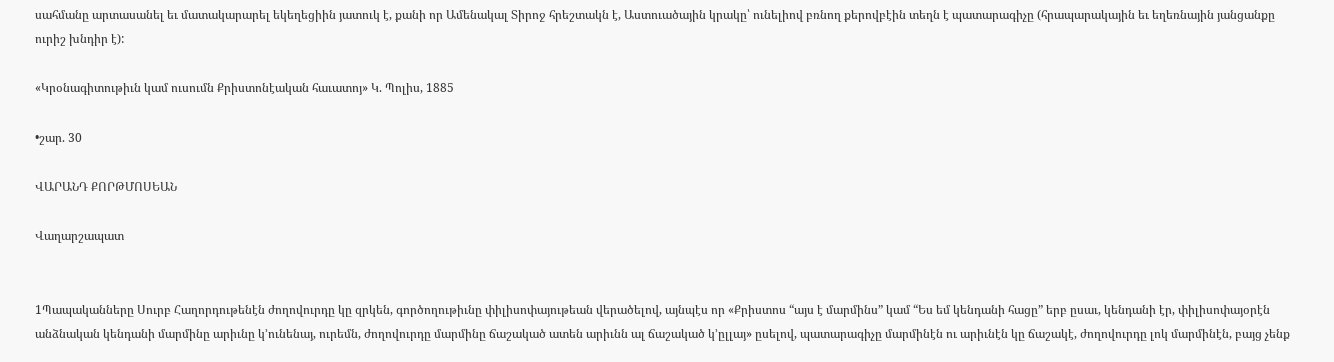սահմանը արտասանել եւ մատակարարել եկեղեցիին յատուկ է, քանի որ Ամենակալ Տիրոջ հրեշտակն է, Աստուածային կրակը՝ ունելիով բռնող քերովբէին տեղն է պատարագիչը (հրապարակային եւ եղեռնային յանցանքը ուրիշ խնդիր է):

«Կրօնագիտութիւն կամ ուսումն Քրիստոնէական հաւատոյ» Կ. Պոլիս, 1885

•շար. 30

ՎԱՐԱՆԴ ՔՈՐԹՄՈՍԵԱՆ

Վաղարշապատ


1Պապականները Սուրբ Հաղորդութենէն ժողովուրդը կը զրկեն, գործողութիւնը փիլիսոփայութեան վերածելով, այնպէս որ «Քրիստոս “այս է մարմինս” կամ “Ես եմ կենդանի հացը” երբ ըսաւ, կենդանի էր, փիլիսոփայօրէն անձնական կենդանի մարմինը արիւնը կ՚ունենայ, ուրեմն, ժողովուրդը մարմինը ճաշակած ատեն արիւնն ալ ճաշակած կ՚ըլլայ» ըսելով, պատարագիչը մարմինէն ու արիւնէն կը ճաշակէ, ժողովուրդը լոկ մարմինէն, բայց չենք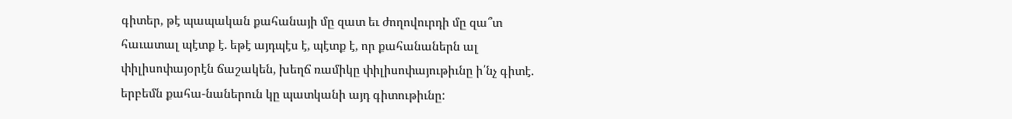գիտեր, թէ պապական քահանայի մը զատ եւ ժողովուրդի մը զա՞տ հաւատալ պէտք է. եթէ այդպէս է, պէտք է, որ քահանաներն ալ փիլիսոփայօրէն ճաշակեն, խեղճ ռամիկը փիլիսոփայութիւնը ի՛նչ գիտէ. երբեմն քահա-նաներուն կը պատկանի այդ գիտութիւնը: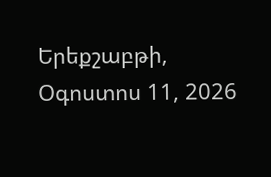Երեքշաբթի, Օգոստոս 11, 2026